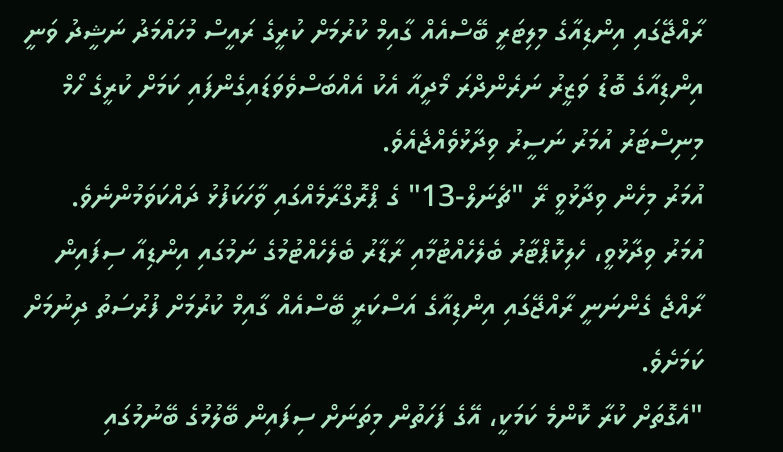ރާއްޖޭގައި އިންޑިއާގެ މިލިޓަރީ ބޭސްއެއް ގާއިމް ކުރުމަށް ކުރީގެ ރައީސް މުހައްމަދު ނަޝީދު ވަނީ އިންޑިއާގެ ބޮޑު ވަޒީރު ނަރެންދްރަ މޯދީއާ އެކު އެއްބަސްވެވަޑައިގެންފައި ކަމަށް ކުރީގެ ހޯމް މިނިސްޓަރު އުމަރު ނަސީރު ވިދާޅުވެއްޖެއެވެ.
އުމަރު މިހެން ވިދާޅުވީ ރޭ "ޗެނަލް-13" ގެ ޕްރޮގްރާމެއްގައި ވާހަކަފުޅު ދައްކަވަމުންނެވެ.
އުމަރު ވިދާޅުވީ، ހެލިކޮޕްޓާރު ބެލެހެއްޓުމާއި ރާޑާރު ބެލެހެއްޓުމުގެ ނަމުގައި އިންޑިއާ ސިފައިން ރާއްޖެ ގެންނަނީ ރާއްޖޭގައި އިންޑިއާގެ އަސްކަރީ ބޭސްއެއް ގާއިމް ކުރުމަށް ފުރުސަތު ދިނުމަށް ކަމަށެވެ.
"އެގޮތަށް ކުރާ ކޮންމެ ކަމަކީ، އޭގެ ފަހަތުން މިތަނަށް ސިފައިން ބޭލުމުގެ ބޭނުމުގައި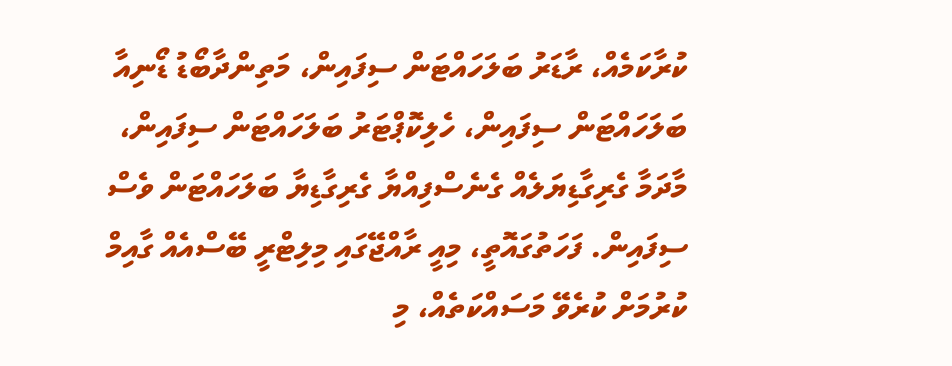ކުރާކަމެއް، ރާޑަރު ބަލަހައްޓަން ސިފައިން، މަތިންދާބޯޑު ޑޯނިއާ ބަލަހައްޓަން ސިފައިން، ހެލިކޮޕްޓަރު ބަލަހައްޓަން ސިފައިން، މާދަމާ ގެރިގާޑިޔަލެއް ގެނެސްފިއްޔާ ގެރިގާޑިޔާ ބަލަހައްޓަން ވެސް ސިފައިން. ފަހަތުގައޮތީ، މިއީ ރާއްޖޭގައި މިލިޓްރީ ބޭސްއެއް ގާއިމް ކުރުމަށް ކުރެވޭ މަސައްކަތެއް، މި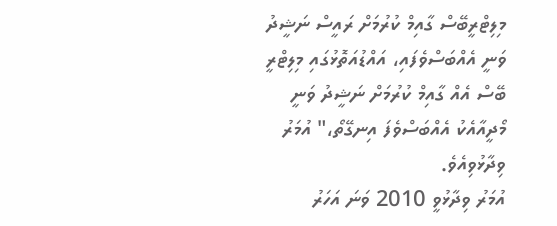މިލިޓްރީބޭސް ގާއިމް ކުރުމަށް ރައީސް ނަޝީދު ވަނީ އެއްބަސްވެފައި، އައްޑުއަތޮޅުގައި މިލިޓްރީ ބޭސް އެއް ގާއިމް ކުރުމަށް ނަޝީދު ވަނީ މޯދީއާއެކު އެއްބަސްވެފަ އިނގޭތޯ،" އުމަރު ވިދާޅުވިއެވެ.
އުމަރު ވިދާޅުވީ 2010 ވަނަ އަހަރު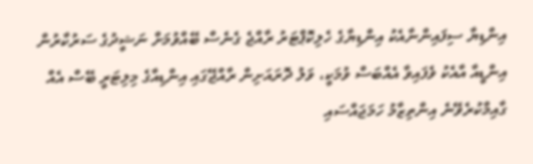އިންޑިޔާ ސިފައިންނާއެކު އިންޑިޔާގެ ހެލިކޮޕްޓަރު ރާއްޖެ ގެނެސް ބޭއްވުމަށް ނަޝީދުގެ ސަރުކާރުން އިންޑީއާ އާއެކު ވެފައިވާ އެއްބަސް ވުމަކީ، ވަލު ދޮރައަށިން ރާއްޖޭގައި އިންޑިއާގެ މިލިޓަރީ ބޭސް އެއް ގާއިމްކުރެވޭނެ އިންތިޒާމު ހަމަޖައްސައި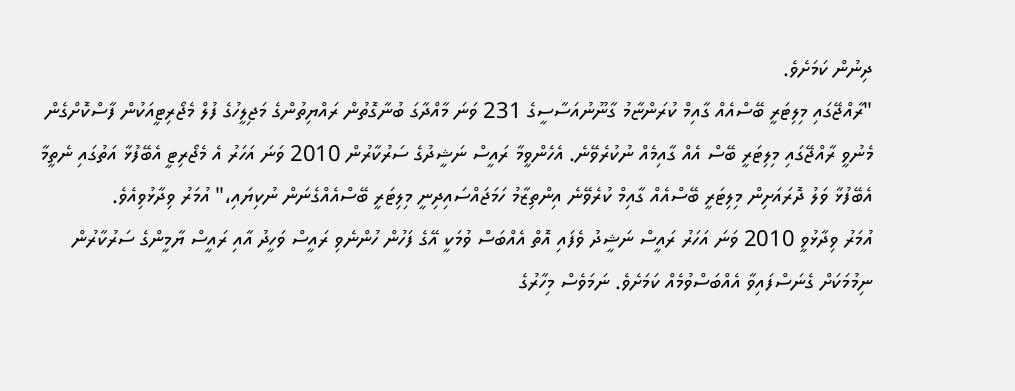ދިނުން ކަމަށެވެ.
"ރާއްޖޭގައި މިލިޓަރީ ބޭސްއެއް ގާއިމް ކުރަންޏާމު ގާނޫނުއަސާސީގެ 231 ވަނަ މާއްދާގަ ބުނާގޮތުން ރައްޔިތުންގެ މަޖިލީހުގެ ފުލް މެޖޯރިޓީއަކުން ފާސްކޮށްގެން މެނުވީ ރާއްޖޭގައި މިލިޓަރީ ބޭސް އެއް ގާއިމެއް ނުކުރެވޭނެ. އެހެންވީމާ ރައީސް ނަޝީދުގެ ސަރުކާރުން 2010 ވަނަ އަހަރު އެ މެޖޯރިޓީ އެބޭފުޅާ އަތުގައި ނެތީމާ އެބޭފުޅާ ވަލު ދޮރައަށިން މިލިޓަރީ ބޭސްއެއް ގާއިމް ކުރެވޭނެ އިންތިޒާމު ހަމަޖައްސައިދިނީ މިލިޓަރީ ބޭސްއެއްގެނަން ނުކިޔައި،" އުމަރު ވިދާޅުވިއެވެ.
އުމަރު ވިދާޅުވީ 2010 ވަނަ އަހަރު ރައީސް ނަޝީދު ވެފައި އޮތް އެއްބަސް ވުމަކީ އޭގެ ފަހުން ހުންނެވި ރައީސް ވަހީދު އާއި ރައީސް ޔާމީންގެ ސަރުކާރުން ނިމުމަކަށް ގެނަސްފައިވާ އެއްބަސްވުމެއް ކަމަށެވެ. ނަމަވެސް މިހާރުގެ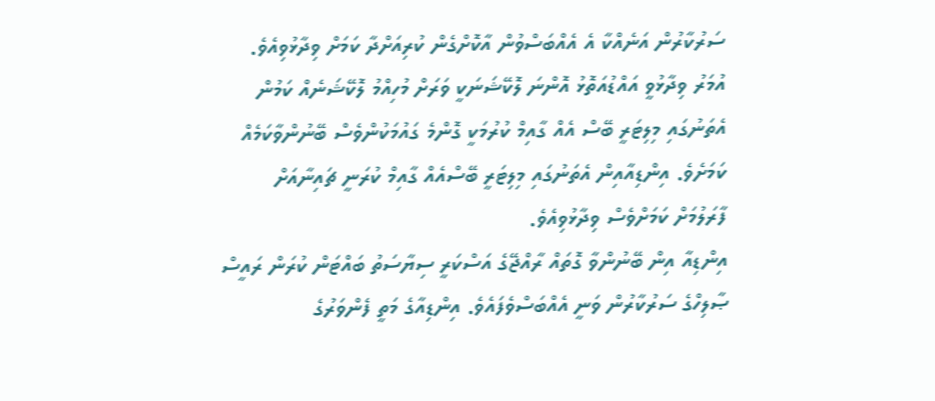ސަރުކާރުން އަނެއްކާ އެ އެއްބަސްވުން އާކޮށްގެން ކުރިއަށްދާ ކަމަށް ވިދާޅުވިއެވެ.
އުމަރު ވިދާޅުވީ އައްޑުއަތޮޅު އޮންނަ ލޮކޭޝަނަކީ ވަރަށް މުހިއްމު ލޮކޭޝަނެއް ކަމުން އެތަނުގައި މިލިޓަރީ ބޭސް އެއް ގާއިމް ކުރުމަކީ ގޮންމެ ގައުމަކުންވެސް ބޭނުންވާކަމެއް ކަމަށެވެ. އިންޑިއާއިން އެތަނުގައި މިލިޓަރީ ބޭސްއެއް ގާއިމް ކުރަނީ ޗައިނާއަށް ފާރަލުމަށް ކަމަށްވެސް ވިދާޅުވިއެވެ.
އިންޑިއާ އިން ބޭނުންވާ ގޮތައް ރާއްޖޭގެ އަސްކަރީ ސިޔާސަތު ބައްޓަން ކުރަން ރައީސް ޞާލިހްގެ ސަރުކާރުން ވަނީ އެއްބަސްވެފައެވެ. އިންޑިއާގެ މަތީ ފެންވަރުގެ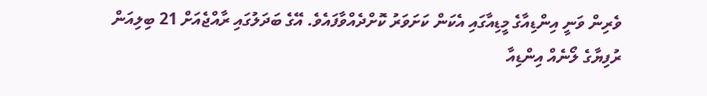ވެރިން ވަނީ އިންޑިއާގެ މީޑިއާގައި އެކަން ކަށަވަރު ކޮށްދެއްވާފައެވެ. އޭގެ ބަދަލުގައި ރާއްޖެއަށް 21 ބިލިއަން ރުފިޔާގެ ލޯނެއް އިންޑިއާ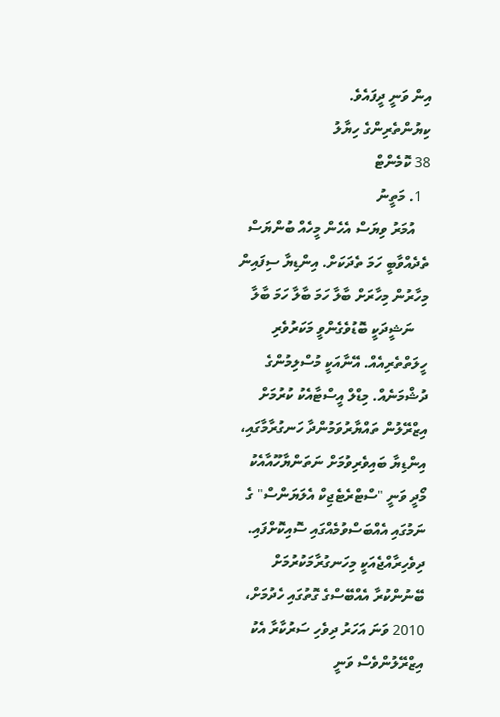އިން ވަނީ ދީފައެވެ.
ކިޔުންތެރިންގެ ހިޔާލު
38 ކޮމެންޓް
  1. މަތީނު
    އުމަރު ވިޔަސް އެހެން މީހެއް ބުންޔަސް ތެދެއްވާބީ ހަމަ ތެދަކަށް. އިންޑިޔާ ސިފައިން މިހާރުން މިހާރަށް ބާލާ ހަމަ ބާލާ ހަމަ ބާލާ
    ނަޝީދަކީ ބޮޑުވެގެންވީ މަކަރުވެރި ހީލަތްތެރިއެއް. އޭނާއަކީ މުސްލިމުންގެ ދުޝްމަނެއް. މިޑްލް އީސްޓާއެކު ކުރުމަށް އިޒްރޭލުން ތައްޔާރުވަމުންދާ ހަނގުރާމާގައި، އިންޑިޔާ ބައިވެރިވުމަށް ނަތަންޔާހޫއާއެކު މޯދީ ވަނީ "ސްޓްރެޓެޖިކް އެލަޔަންސް" ގެ ނަމުގައި އެއްބަސްވުމެއްގައި ސޮއިކޮށްފައި. ދިވެހިރާއްޖެއަކީ މިހަނގުރާމަކުރުމަށް ބޭނުންކުރާ އެއްބޭސްގެ ގޮތުގައި ހެދުމަށް، 2010 ވަނަ އަހަރު ދިވެހި ސަރުކާރާ އެކު އިޒްރޭލުންވެސް ވަނީ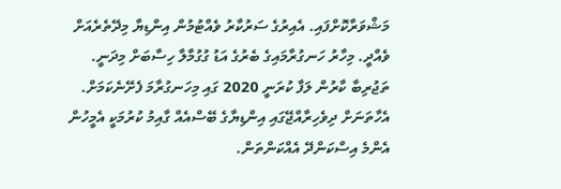މަޝްވަރާކޮށްފައި. އެއިރުގެ ސަރުކާރު ވެއްޓުމުން އިންޑިޔާ މިދޭތެރެއަށް ވެއްދީ. މިހާރު ހަނގުރާމައިގެ ބެރުގެ އަޑު ގުގުމާލާ ހިސާބަށް މިދަނީ. ތަޖުރިބާ ކާރުން ލަފާ ކުރަނީ 2020 ގައި މިހަނގުރާމަ ފެށޭނެކަމަށް. އެހާތަނަށް ދިވެހިރާއްޖޭގައި އިންޑިޔާގެ ބޭސްއެއް ގާއިމު ކުރުމަކީ އެމީހުން އެންމެ އިސްކަންދޭ އެއްކަންތަން.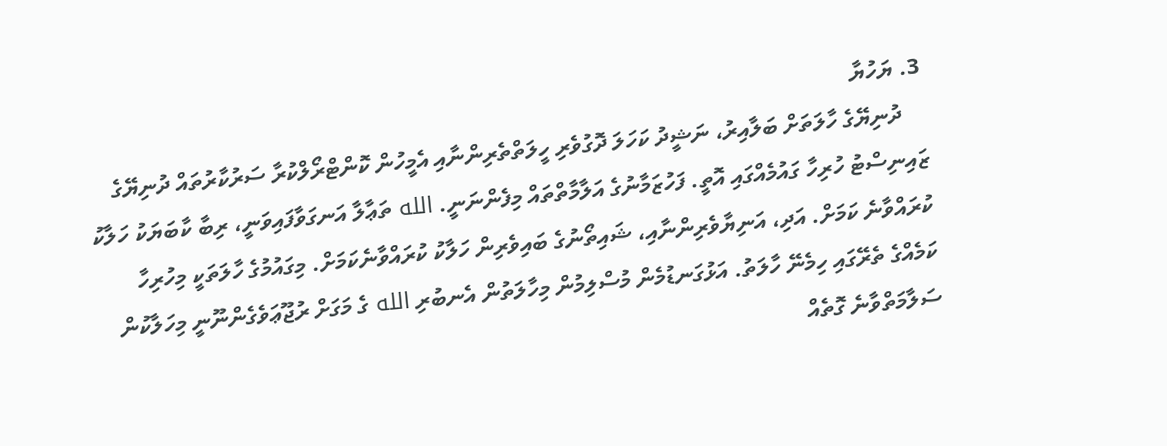3. ޔަހުޔާ
    ދުނިޔޭގެ ހާލަތަށް ބަލާއިރު، ނަޝީދު ކަހަލަ ދޮގުވެރި ހީލަތްތެރިންނާއި އެމީހުން ކޮންޓްރޯލްކުރާ ސަރުކާރުތައް ދުނިޔޭގެ ޒައިނިސްޓު ހުރިހާ ގައުމެއްގައި އޮތީ. ފަހުޒަމާނުގެ އަލާމާތްތައް މިފެންނަނީ. الله ތަޢާލާ އަނގަވާފައިވަނީ، ރިބާ ކާބަޔަކު ހަލާކު ކުރައްވާނެ ކަމަށް. އަދި، އަނިޔާވެރިންނާއި، ޝައިތޯނުގެ ބައިވެރިން ހަލާކު ކުރައްވާނެކަމަށް. މިގައުމުގެ ހާލަތަކީ މިހުރިހާ ކަމެއްގެ ތެރޭގައި ހިމެނޭ ހާލަތު. އަޅުގަނޑުމެން މުސްލިމުން މިހާލަތުން އެނބުރި الله ގެ މަގަށް ރުޖޫޢަވެގެންނޫނީ މިހަލާކުން ސަލާމަތްވާނެ ގޮތެއް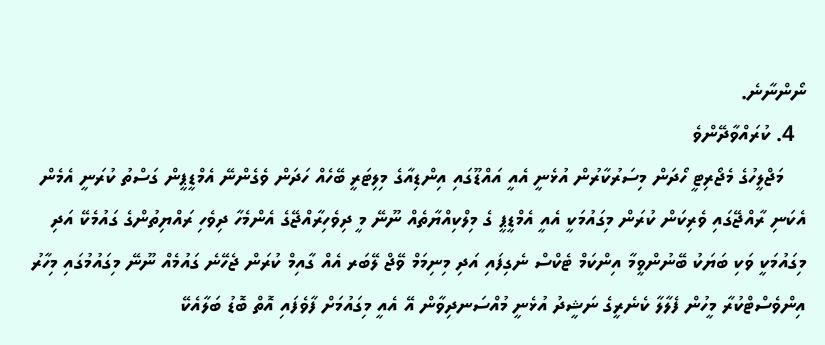ނޯންނާނެ.
  4. ކުރައްވާދޭންވެ
    މަޖްލީހުގެ މެޖޯރިޓީ ހޯދަން މިސަރުކާރުން އުޅެނީ އެއީ އައްޑޫގައި އިންޑިއާގެ މިލިޓަރީ ބޭހެއް ހަދަން ވެގެންނޭ އެމްޑީޕީން ގަސްތު ކުރަނީ އެމެން އެކަނި ރާއްޖޭގައި ވެރިކަން ކުރަން މިގައުމަކީ އެއީ އެމްޑީޕީ ގެ މިލްކިއްޔާތެއް ނޫނޭ މީ ދިވެހިރާއްޖޭގެ އެންމެހާ ދިވެހި ރައްޔިތުންގެ ގައުމެކޭ އަދި މިގައުމަކީ ވަކި ބަޔަކު ބޭނުންވީމާ އިންކަމް ޓެކްސް ނެގިފައި އަދި މިނިމަމް ވޭޖް ލޭބަރ އެއް ގާއިމް ކުރަން ޖެހޭނެ ގައުމެއް ނޫނޭ މިގައުމުގައި މިހާރު އިންވެސްޓްކުރާ މީހުން ފެލާލާ ކެނެރީގެ ނަޝީދު އުޅެނީ މުއްސަނދިވާން އޭ އެއީ މިގައުމަށް ފާވެފައި އޮތް ބޮޑު ބަލާއެކޭ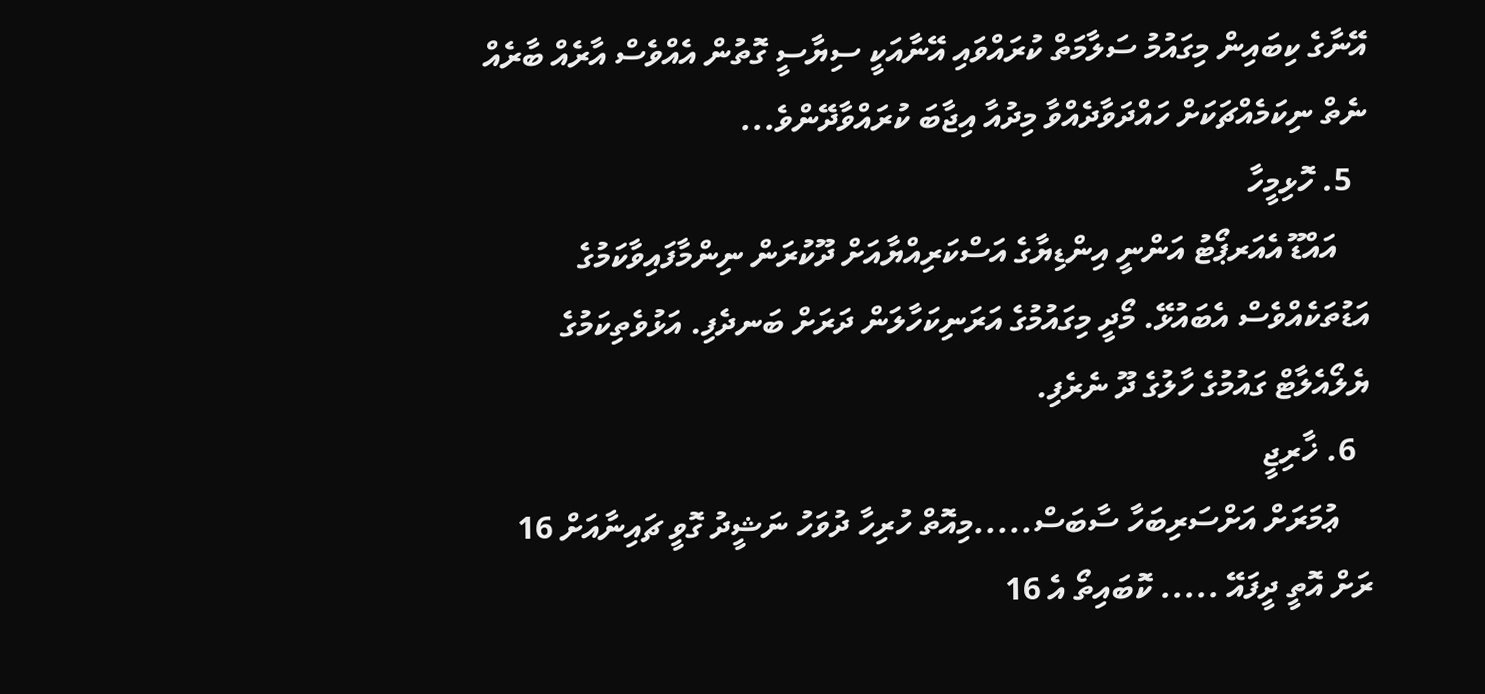އޭނާގެ ކިބައިން މިގައުމު ސަލާމަތް ކުރައްވައި އޭނާއަކީ ސިޔާސީ ގޮތުން އެއްވެސް އާރެއް ބާރެއް ނެތް ނިކަމެއްޗަކަށް ހައްދަވާދެއްވާ މިދުއާ އިޖާބަ ކުރައްވާދޭންވެ...
  5. ހޮޅިމީހާ
    އައްޑޫ އެއަރޕޯޓު އަންނީ އިންޑިޔާގެ އަސްކަރިއްޔާއަށް ދޫކުރަން ނިންމާފައިވާކަމުގެ އަޑުތަކެއްވެސް އެބައުޅޭ. މޯދީ މިގައުމުގެ އަރަނިކަހާލަން ދަރަށް ބަނދެފި. އަޅުވެތިކަމުގެ ޔެލޯއެލާޓް ގައުމުގެ ހާލުގެ ދޫ ނެރެފި.
  6. ޚާރިޖީ
    ޢުމަރަށް އަށްސަރިބަހާ ސާބަސް.....މިއޮތް ހުރިހާ ދުވަހު ނަޝީދު ގޮވީ ޗައިނާއަށް 16 ރަށް އޮތީ ދީފައޭ ..... ކޮބައިތޯ އެ 16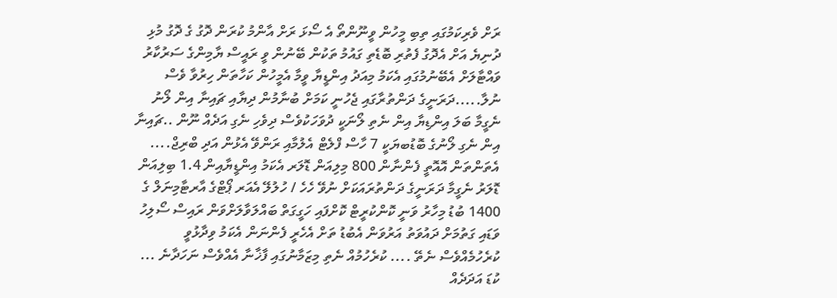ރަށް ވެރިކަމުގައި ތިބި މީހުން ވީނޫންތޯ އެ ސޯޅަ ރަށް އާންމު ކުރަން ދޮގު ގެ ދޮގު މުޅި ދުނިޔެ އަށް އެދޮގު ފެތުރި ބޮޑެތި ގައުމު ތަކުން ބޭނުން ވީ ރައީސް ޔާމިންގެ ސަރުކާރު ވައްޓާލަށް އެބޭނުމުގައި އެކަމު މިއަދު އިންޑީޔާ ވީމާ އެމީހުން ކަހާތަން ހިރުވާ ވެސް ނުލާ.....ދަރަނީގެ ދަންތުރާގައި ޖެހުނީ ކަމަށް ބުނާމުން ދިޔާއި ޗައިނާ އިން ލޯނު ނެގީމާ ބަލަ އިންޑިޔާ އިން ނެތި ލޯނަކީ ދުވަހަކުވެސް ދިވެހި ނެގި އަދެއް ނޫން ..ޗައިނާ އިން ނެގި ލޯނުގެ ބޮޑުބޔަކީ 7 ހާސް ފްލެޓް އެލުމާއި ރަންވޭ އެޅުން އަދި ބްރިޖް.... އެތަންތަން އޮއޮތީ ފެންނާން 800 މިލިއަން ޑޮލަރ އެކަމު އިންޑީޔާއިން 1.4 ބިލިއަން ޑޮލަރު ނެގީމާ ދަރަނީގެ ދަންތުރައަކަށް ނުވޭ ހެހެ / ހުލުލޭ އެއަރ ޕޯޓްގެ އާރޓާމިނަލް ގެ 1400 ބުޑު މިހާރު ވަނީ ކޮންކުރީޓް ކޮށްފައި ހަގީގަތް ބައްލަވާލަށްވަން ރައިސް ސޯލިހު ވަޑައި ގަތުމަށް ދައުވަތު އަރުވަން އެބުޑު ތަށް އެހެރީ ފެންނަން އެކަމު ވިދާޅުވީ ކުރެހުމެއްވެސް ނެތޭ .... ކުރެހުމުއް ނެތި މިޒަމާނުގައި ފާޚާނާ އެއްވެސް ނަހަދާނެ ... ކުޑަ އަދަދެއް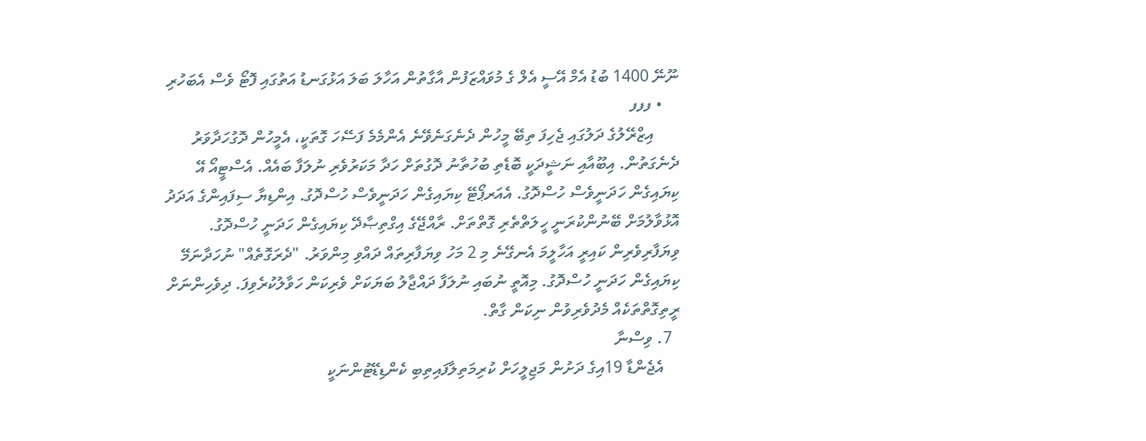ނޫނޭ 1400 ބުޑު އެމް އޭސީ އެލް ގެ މުވައްޒަފުން އާގާތުން އަހާލަ ބަލަ އަޅުގަނޑު އަތުގައި ފޮޓޯ ވެސް އެބަހުރި
    • ފފފ
      އިޒްރޭލުގެ ދަލުގައި ޖެހިފަ ތިބޭ މީހުން ދެނެގަނެވޭނެ އެންމެމެ ފަސޭހަ ގޮތަކީ، އެމީހުން ދޮގުހަދާވަރު ދެނެގަތުން. އިބޫއާއި ނަޝީދަކީ ބޮޑެތި ބުހުތާނު ދޮގުތަށް ހަދާ މަކަރުވެރި ނުލަފާ ބައެއް. އެސްޓީއޯ އޭ ކިޔައިގެން ހަދަނީވެސް ހުސްދޮގު. އެއަރޕޯޓޭ ކިޔައިގެން ހަދަނީވެސް ހުސްދޮގު. އިންޑިޔާ ސިފައިންގެ އަދަދު އޮޅުވާލުމަށް ބޭނުންކުރަނީ ހީލަތްތެރި ގޮތްތަށް. ރާއްޖޭގެ އިގްތިޞާދޭ ކިޔައިގެން ހަދަނީ ހުސްދޮގު. ވިޔަފާރިވެރިން ކައިރީ އަހާލީމަ އެނގޭނެ މި 2 މަހު ވިޔަފާރިތައް ދައްވި މިންވަރު. "ދެރަގޮތެއް" ނުހަދާނަމޭ ކިޔައިގެން ހަދަނީ ހުސްދޮގު. މިއޮތީ ނުބައި ނުލަފާ ދައްޖާލު ބަޔަކަށް ވެރިކަން ހަވާލުކުރެވިފަ. ދިވެހިންނަށް ރީތިގޮތްތަކެއް މެދުވެރިވުން ނިކަން ގާތް.
  7. ވިސްނާ
    އެޖެންޑާ 19އިގެ ދަށުން މަޖިލީހަށް ކުރިމަތިލާފައިތިބި ކެންޑިޑޭޓުންނަކީ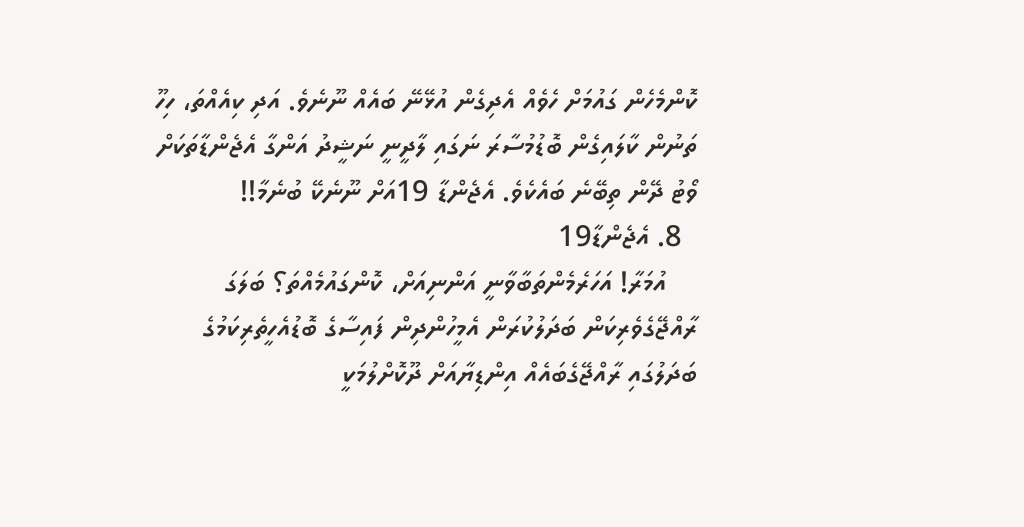ކޮންމެހެން ގައުމަށް ހެވެއް އެދިގެން އުޅޭނޭ ބައެއް ނޫނެވެ. އަދި ކިއެއްތަ، ހިހޫ ތަނުން ކާލައިގެން ބޮޑުމުސާރަ ނަގައި ލާދީނީ ނަޝީދު އަންގާ އެޖެންޑާތަކަށް ވޯޓު ދޭން ތިބޭނެ ބައެކެވެ. އެޖެންޑާ 19އަށް ނޫނެކޭ ބުނެމާ!!
  8. އެޖެންޑާ19
    އުމަރާ! އަހަރެމެންތަބާވާނީ އަންނިއަށް، ކޮންގައުމެއްތަ؟ ބަލަގަ ރާއްޖޭގެވެރިކަން ބަދަލުކުރަން އެމީހުންދިން ފައިސާގެ ބޮޑުއެހީތެރިކަމުގެ ބަދަލުގައި ރާއްޖޭގެބައެއް އިންޑިޔާއަށް ދޫކޮށްލުމަކީ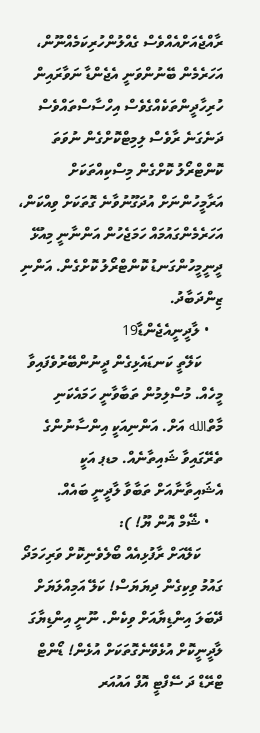ރާއްޖެއަށްއެއްވެސް ގެއްލުންހުރިކަމެއްނޫން، އަހަރެމެން ބޭނުންވަނީ އެޖެންޑާ ނަވާރައިން ހުރިހާދީންތަކެއްގެވެސް އިހްސާސްތައްވެސް ދަނެގަނެ ރާވެސް ލިމިޓްކޮށްގެން ނުވަތަ ކޮންޓްރޯލު ކޮށްގެން މިސްކިއްތަކަށް އަރާމީހުންނަށް އުދަގޫނުވާނެ ގޮތަކަށް ވިއްކަން، އަހަރެމެންގައުމައް ހަމަޖެހުން އަންނާނީ މިއުޅޭ ދީނީމީހުންގަނޑު ކޮންޓްރޯލު ކޮށްގެން. އަންނި ޒިންދަބާދު.
    • ލާދީނީއެޖެންޑާ19
      ކަލޭތީ ކަނޑައެޅިގެން ދީނުންބޭރުވެފައިވާ މީހެއް. މުސްލިމުން ތަބާވާނީ ހަމައެކަނި މާތްالله އަށް. އަންނިއަކީ އިންސާނުންގެ ތެރޭގައިވާ ޝައިތާނެއް. މޑޕ އަކީ އެޝައިތާނާއަށް ތަބާވާ ލާދީނީ ބައެއް.
    • ޝޭމް އޮން ޔޫ! ):
      ކަލޭއަށް ރާފުޅިއެއް ބޯލެވެނިކޮށް ވަރިހަމަދޯ ގައުމު ވިކިގެން ދިޔަޔަސް! ކަލޭ އަމިއްލަޔަށް ދޭބަލަ އިންޑިޔާއަށް ވިކެން. ނޫނީ އިންޑިޔާގަ ލާދީނީކޮށް އުޅެވޭނެގޮތަކަށް އުޅެން! ޑޯންޓް ޓްރޭޑް ދަ ސޭފްޓީ އޮފް އައުއަރ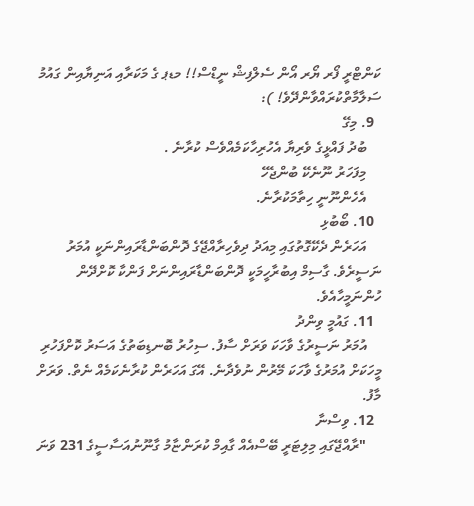ކަންޓްރީ ފޯރ ޔޯރ އޯން ސެލްފިޝް ނީޑްސް!! މޑޕ ގެ މަކަރާއި އަނިޔާއިން ގައުމު ސަލާމާތްކުރައްވާންދޭވެ! ):
  9. މިގޭ
    ބުދު ފައްޅީގެ ވެރިޔާ އެހުރިހާކަމެއްވެސް ކުރާނެ .
    މިފަހަރު ނޫނެކޭ ބުންޖެހޭ
    އެހެންނޫނީ ހިތާމަކުރާނެ.
  10. ބޯބުޅި
    އަހަރެން ދެކޭގޮތުގައި މިއަދު ދިވެހިރާއްޖޭގެ ދޮންބަންޑާރައިންނަކީ އުމަރު ނަސީރެވެ. ގާސިމް އިބުރާހީމަކީ ދޮންބަންޑާރައިންނަށް ފަންކާ ކޮށްދޭން ހުންނަމީހާއެވެ.
  11. ގައުމީ ވިންދު
    އުމަރު ނަސީރުގެ ވާހަކަ ވަރަށް ސާފު. ސިހުރު ބޮނޑިބަތުގެ އަސަރު ކޮށްފަހުރި މީހަކަށް އުމަރުގެ ވާހަކަ މޭރުން ނުވެދާނެ. އޭގަ އަހަރެން ކުރާނެކަމެއް ނެތް. ވަރަށް މާފު.
  12. ވިސްނާ
    "ރާއްޖޭގައި މިލިޓަރީ ބޭސްއެއް ގާއިމް ކުރަންޏާމު ގާނޫނުއަސާސީގެ 231 ވަނަ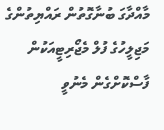މާއްދާގަ ބުނާގޮތުން ރައްޔިތުންގެ މަޖިލީހުގެ ފުލް މެޖޯރިޓީއަކުން ފާސްކޮށްގެން މެނުވީ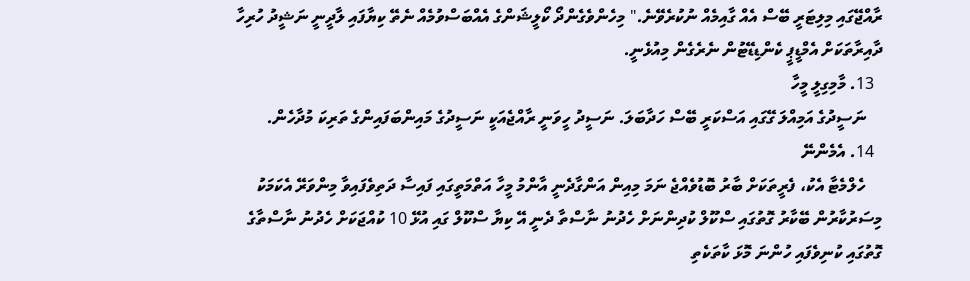ރާއްޖޭގައި މިލިޓަރީ ބޭސް އެއް ގާއިމެއް ނުކުރެވޭނެ." މިހެންވެގެންދޯ ކޯލީޝަންގެ އެއްބަސްވުމެއް ނެތޭ ކިޔާފައި ލާދީނީ ނަޝީދު ހުރިހާ ދާއިރާތަކަށް އެމްޑީޕީ ކެންޑިޑޭޓުން ނެރެގެން މިއުޅެނީ.
  13. މާމިގިލީ މީހާ
    ނަސީދުގެ އަމިއްލަ ގޭގައި އަސްކަރީ ބޭސް ހަދާބަލަ. ނަސީދު ހީވަނީ ރާއްޖެއަކީ ނަސީދުގެ މައިންބަފައިންގެ ތަރިކަ މުދާހެން.
  14. އެމެންނޭ
    ހެލްމެޓާ އެކު، ފެރީތަކަށް ބާރު ބޮޑުވެއްޖެ ނަމަ މިއިން އަންގާދެނީ އާންމު މީހާ އަތްމަތީގައި ފައިސާ ދަތިވެފައިވާ މިންވަރޭ އެކަމަކު މިސަރުކާރުން ބޭކާރު ގޮތުގައި ސްކޫލް ކުދިންނަށް ހެދުނު ނާސްތާ ދެނީ އޭ ކިޔާ ސްކޫލް ގައި އުޅޭ 10 ކުއްޖަކަށް ހެދުނު ނާސްތާގެ ގޮތުގައި ކުނިވެފައި ހުންނަ މޮޅަ ކާތަކެތި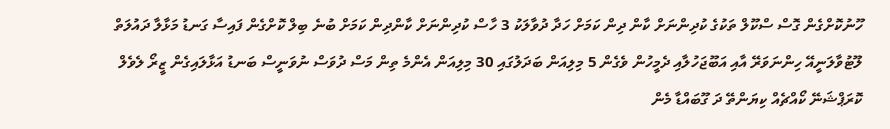ހޫނުކޮށްގެން ގޮސް ސްކޫލް ތަކުގެ ކުދިންނަށް ކާން ދިން ކަމަށް ހަދާ ދުވާލަކު 3 ހާސް ކުދިންނަށް ކާންދިން ކަމަށް ބުނެ ބިލް ކޮށްގެން ފައިސާ ގަނޑު މަޅާލާ ދައުލަތް ލޫޓުވާލަނީއޭ ހިންނަވަރޭ އާއި އަބޫޖަހުލާއި ދެމީހުން ވެގެން 5 މިލިއަން ބަދަލުގައި 30 މިލިއަން އެންމެ ތިން މަސް ދުވަސް ނުވަނީސް ބަނޑު އަޅާލައިގެން ޒީރޯ ލެވެލް ކޮރަޕްޝަނޭ ކޯއްޗެއް ކިޔަންތޭ ދަ ގޫބައްޑާ މެން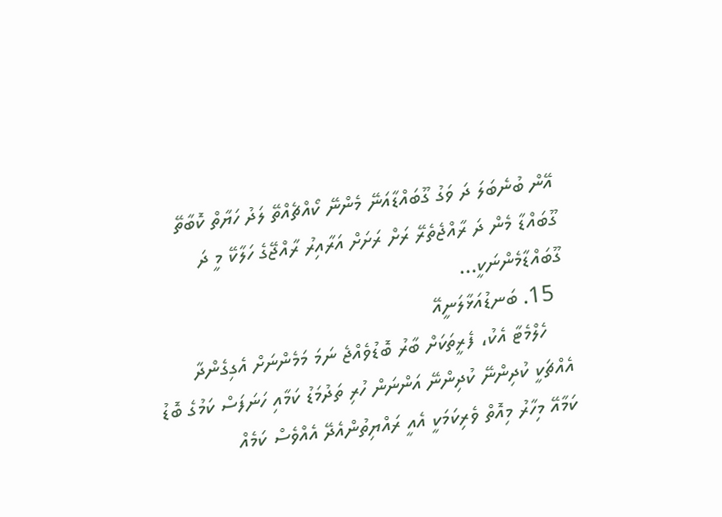އޭން ބުނެބަލަ ދަ ވަގު ގޫބައްޑާއަނޭ މެންނޭ ކޯއްޗެއްތޭ ލަދު ހަޔާތް ކޮބާތޭ ގޫބައްޑާ މެން ދަ ރާއްޖެތެރޭ ރަށް ރަށަށް އަރާއިރު ރާއްޖޭގެ ހަލާކޭ މީ ދަ ގޫބައްޑާމެންނަކީ...
  15. ބަނޑުއަޅާލަނީއޭ
    ހެލްމެޓާ އެކު، ފެރީތަކަށް ބާރު ބޮޑުވެއްޖެ ނަމަ މަމެންނަށް އެގިގެންދާ އެއްޗަކީ ކުދިންނޭ ކުދިންނޭ އަންނަން ހުރި ތަދުމަޑު ކަމާއި ހަނަފަސް ކަމުގެ ބޮޑު ކަމާއޭ މިހާރު މިއޮތް ވެރިކަމަކީ އެއީ ރައްޔިތުންއެދޭ އެއްވެސް ކަމެއް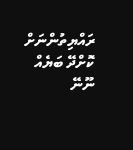ރައްޔިތުންނަށް ކޮށްދޭ ބަޔެއް ނޫނޭ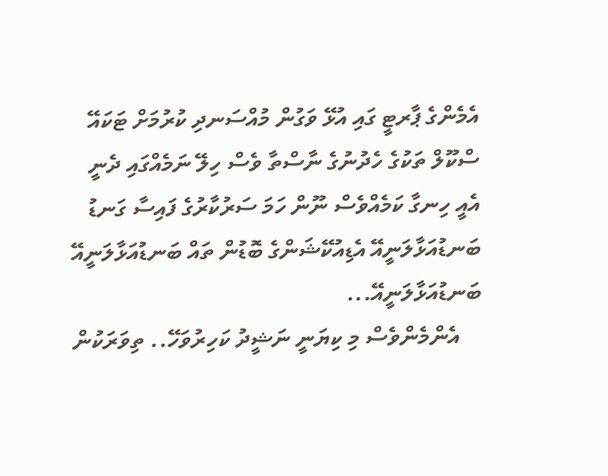އެމެންގެ ޕާރޓީ ގައި އުޅޭ ވަގުން މުއްސަނދި ކުރުމަށް ޓަކައޭ ސްކޫލް ތަކުގެ ހެދުނުގެ ނާސްތާ ވެސް ހިލޭ ނަމެއްގައި ދެނީ އެއީ ހިނގާ ކަމެއްވެސް ނޫން ހަމަ ސަރުކާރުގެ ފައިސާ ގަނޑު ބަނޑުއަޅާލަނީއޭ އެޑިއުކޭޝަންގެ ބޮޑުން ތައް ބަނޑުއަޅާލަނީއޭ ބަނޑުއަޅާލަނީއޭ...
    އެންމެންވެސް މި ކިޔަނީ ނަޝީދު ކަހިރުވަހޭ.. ތިވަރަކުން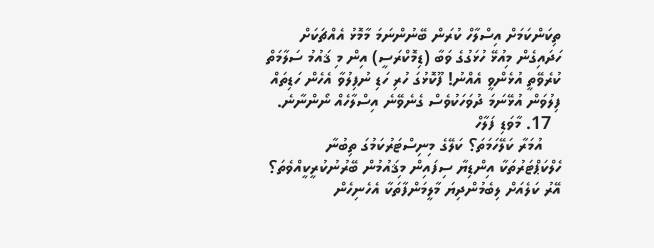ތިކަންކަމަށް އިސްލާހް ކުރަން ބޭނުންނަމަ މާމޮޅު އެއްޗަކަށް ހަދައިގެން މިއުޅޭ ހުޅަގުގެ ވަބާ (ޑިމޮކްރަސީ) އިން މި ޤައުމު ސަލާމަތް ކުރެވޭތީ އުޅެންވީ އެއްނު! ފޫކޮޅުގަ ހުރި ހަޑި ނުފިލުވާ އެހެން ހަޑިތައް ފިލުވަން އުޅޭނަމަ ދުވަހަކުވެސް ގެނެވޭނެ އިސްލާހެއް ނޯންނާނެ.
  17. މާވަޑި ފަލާހް
    އުމަރާ ކަލޭހަމަތަ؟ ކަލޭގެ މިނިސްޓަރުކަމުގަ ތިބުނާ ހެލްކަޕްޓަރުތަކާ އިންޑިޔާ ސިފައިން މިޤައުމުން ބޭރުނުކުރީކީއްވެތަ؟ އޭރު ކަލެއަށް ލިބެމުންދިޔަ މާލީމަންފާތަކާ އެހެނިހެން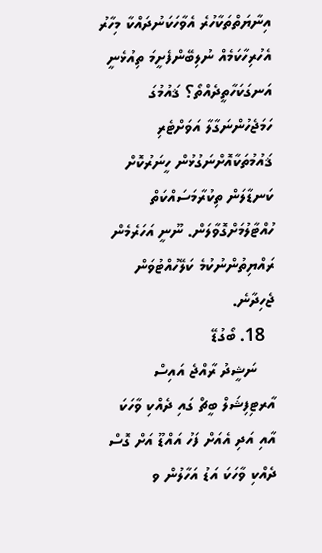އިނާޔަތްތަކާހުރެ އެވާހަކަނުދައްކާ މިހާރު އެހުރިހާކަމެއް ނުލިބޭންފެށީމަ ތިއުޅެނީ އަނގަކަހާތީދެއްތޯ؟ ޤައުމުގަ ހަމަޖެހުންނަގާލާ އަވަށްޓެރި ޤައުމުތަކާއޮށްނަގުޅުން ހީނަރުކޮށް ކަނޑާލަން ތިކުރާމަސައްކަތް ހުއްޓާލުމަށްގޮވާލަން. ނޫނީ އަހަރެމެން ރައްޔިތުންނުކުމެ ކަލޭހުއްޓުވަން ޖެހިދާނެ.
  18. ބޯގުޑޭ
    ނަޝީދު ރާއްޖެ އައިސް އާރޓިފިޝަލް ބީޗް ގައި ދެއްކި ވާހަކަ އާއި އަދި އެއަށް ފަހު އައްޑޫ އަށް ގޮސް ދެއްކި ވާހަކަ އަޑު އަހާލުން ވ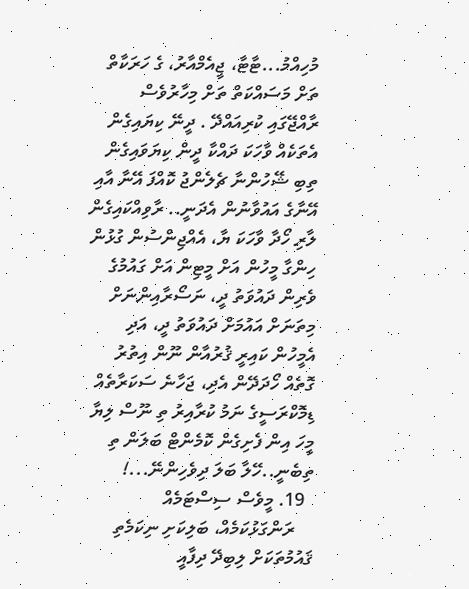މުހިއްމު...ޓާޓާ، ޖީއެމްއާރު، ގެ ހަރަކާތް ތަށް މަސައްކަތް ތަށް މިހާރުވެސް ރާއްޖޭގައި ކުރިއައްދޭ . ދީނޭ ކިޔައިގެން އެތަކެއް ވާހަކަ ދައްކާ ދީން ކިޔަވައިގެން ތިބި ޝޭހުންނާ ޗެލެންޖު ކޮއްފަ އޭނާ އާއި އޭނާގެ އައުވާނުން އެދަނީ.. ރާވިއްކައިގެން ލާރި ހޯދާ ވާހަކަ ޔާ، އެއްޖިންސުން ގުޅުން ހިންގާ މީހުން އަށް މީޓިން އަށް ގައުމުގެ ވެރިން ދައުވަތު ދީ، ނަސޯރާއިންނަށް މިތަނަށް އައުމަށް ދައުވަތު ދީ، އަދި އެމީހުން ކައިރީ ޤުރުއާން ނޫން އިތުރު ގޮތެއް ހޯދަދޭން އެދި، ޖަހާނެ ސަކަރާތެއް ޑިމޮކްރަސީގެ ނަމު ކުރާއިރު ތި ނޫސް ލިޔާ މީހަ އިން ފެށިގެން ކޮމެންޓް ބަލަން ތި ތިބެނީ..ހޭލާ ބަލަ ދިވެހިންނޭ...!
  19. މީވެސް ސިސްޓަމެއް
    ރަންގަޅުކަމެއް، ބަލިކަށި ނިކަމެތި ޤައުމުތަކަށް ލިބިދޭ ދިފާއީ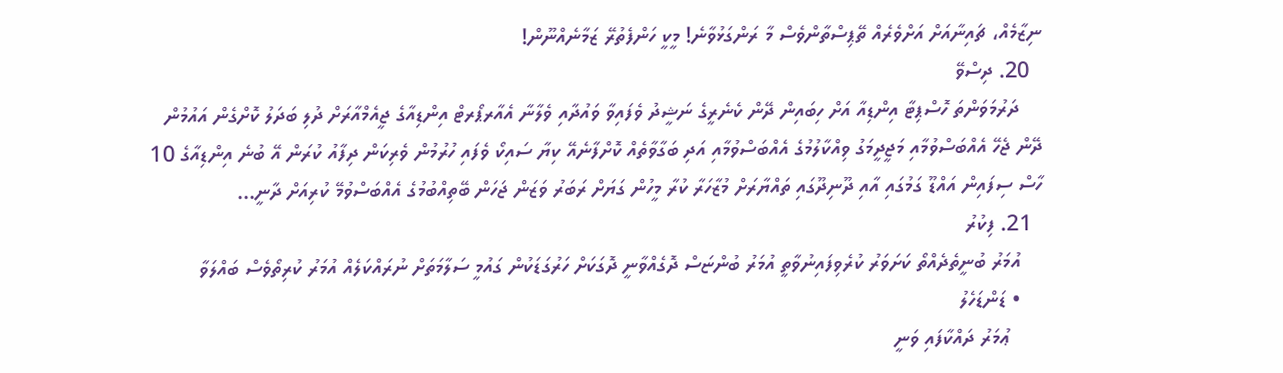ނިޒާމެއް، ޗައިނާއަށް އަށްވެރެއް ތޭޕިސްތާންވެސް މާ ރަންގަޅުވާނެ! މީކީ ހަންފެތުރޭ ޒަމާނެއްނޫން!
  20. ދިސްވޭ
    ދަރުމަވަންތަ ހޮސްޕިޓާ އިންޑިއާ އަށް ހިބައިން ދޭން ކެނެރީގެ ނަޝީދު ވެފައިވާ ވައުދާއި ވެލާނާ އެއާރޕޯރޓް އިންޑިއާގެ ޖީއެމްއާރަށް ދުލި ބަދަލު ކޮށްގެން އައުމުން ދޭން ޖެހޭ އެއްބަސްވުމާއި މަޖީދީމަގު ވިއްކާލުމުގެ އެއްބަސްވުމާއި އަދި ބަގާވާތެއް ކޮށްފާނެއޭ ކިޔާ ސައިކޯ ވެފައި ހުރުމުން ވެރިކަން ދިފާއު ކުރަން އޭ ބުނެ އިންޑިއާގެ 10 ހާސް ސިފައިން އައްޑޫ ގަމުގައި އާއި ދޫނިދޫގައި ތައްޔާރަށް މުޒާހަރާ ކުރާ މީހުން ގަޔަށް ރަބަރު ވަޒަން ޖަހަން ބޭތިއްބުމުގެ އެއްބަސްވުމޭ ކުރިއަށް ދާނީ...
  21. ފިކުރު
    އުމަރު ބުނީތެދެއްތޯ ކަށަވަރު ކުރެވިފައިނުވާތީ އުމަރު ބުންޏަސް ދޮގެއްވާނީ ދޮގަކަށް ހަރުގަޑަކުން ގައުމީ ސަލާމަތަށް ނުރައްކަލެއް އުމަރު ކުރިތޯވެސް ބައްލަވާ
    • ޑަންޑަހެލު
      ޢުމަރު ދައްކާފައި ވަނީ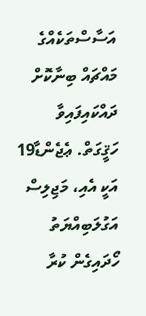އަސާސްތަކެއްގެ މައްޗައް ބިނާކޮށް ދައްކައިފައިވާ ހަޤީގަތް. ޢެޖެންޑާ19 އަކީ އެއި، މަޖިލިސް އަގުލަބިއްޔަތު ހޯދައިގެން ކުރާ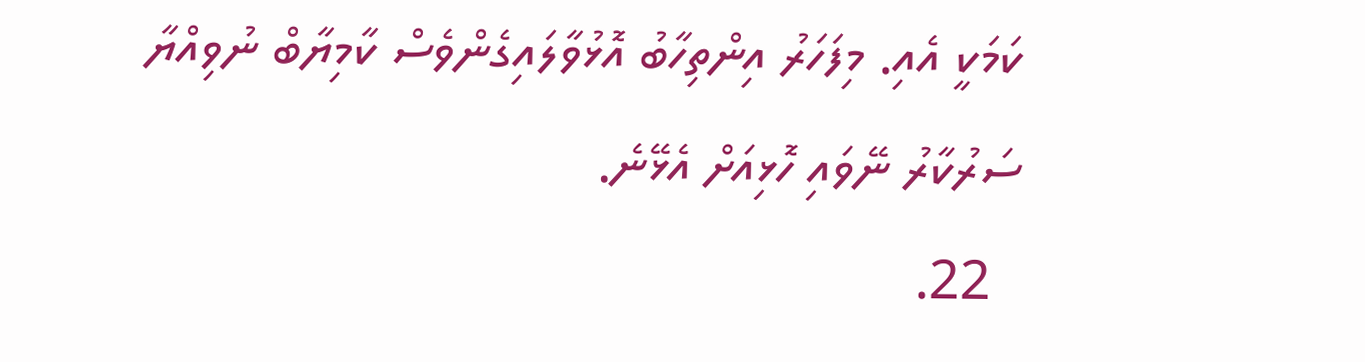ކަމަކީ އެއި. މިފަހަރު އިންތިހާބު އޮޅުވާލައިގެންވެސް ކާމިޔާބް ނުވިއްޔާ ސަރުކާރު ނޭވައި ހޮޅިއަށް އެޅޭނެ.
  22.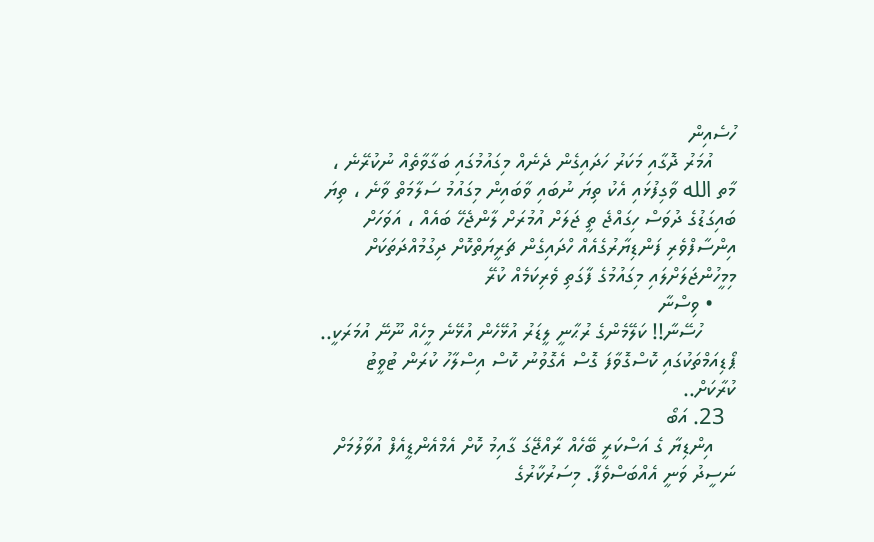ހުސެއިން
    އުމަރު ދޮގާއި މަކަރު ހަދައިގެން ދެނެއް މިގައުމުގައި ބަގާވާތެއް ނުކުރޭނެ ، މާތ الله ވާގިފުޅައި އެކު ތިޔަ ނުބައި ވާބައިން މިގައުމު ސަލާމަތް ވާނެ ، ތިޔަ ބައިގަޑުގެ ދުވަސް ހިގައްޖެ ތީ ޖަލަށް އުމުރަށް ލާންޖެހޭ ބައެއް ، އަވަހަށް އިންސާފްވެރި ފަންޑިޔާރުގެއެއް ހްދައިގެން ޗަރީޔަތްކޮށް ދިގުމުއްދަތަކަށް މިމީހުންޖަލަށްލައި މިގައުމުގެ ފާގަތި ވެރިކަމެއް ކުރޭ
    • ވިސްނާ
      ހުސޭނާ!! ކަލޭމެންގެ ރުޙާނީ ލީޑަރު އުޅޭހެން އުޅޭނެ މީހެއް ނޫނޭ އުމަރަކީ.. ޕޯޑިއަމްތަކުގައި ކޮސްގޮވާފަ ގޮސް އެގޮވުނު ކޮސް އިސްލާހު ކުރަން ޓުވީޓު ކުރާކަށް..
  23. އަބޯ
    އިންޑިޔާ ގެ އަސްކަރީ ބޭހެއް ރާއްޖޭގަ ގާއިމު ކޮށް އެމްއެންޑީއެފް އުވާލުމަށް ނަސީދު ވަނީ އެއްބަސްވެފާ. މިސަރުކާރުގެ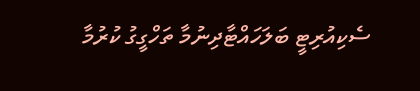ސެކިއުރިޓީ ބަލަހައްޓާދިނުމާ ތަހްގީގު ކުރުމާ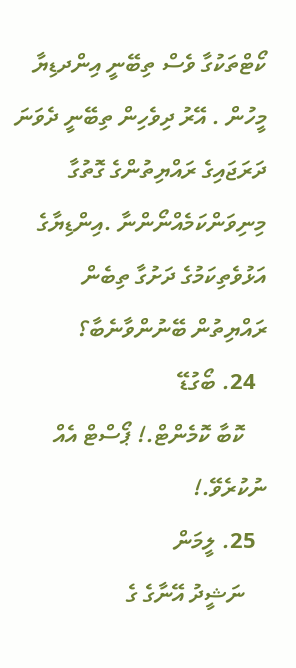ކޯޓްތަކުގާ ވެސް ތިބޭނީ އިންދޑިޔާ މީހުން . އޭރު ދިވެހިން ތިބޭނީ ދެވަނަ ދަރަޖައިގެ ރައްޔިތުންގެ ގޮތުގާ މިނިވަންކަމެއްނޯންނާ .އިންޑިޔާގެ އަޅުވެތިކަމުގެ ދަށުގާ ތިބެން ރައްޔިތުން ބޭނުންވާނެބާ؟
  24. ބޯގުޑޭ
    ކޮބާ ކޮމެންޓް.! ޕޯސްޓް އެއް ނުކުރެވޭ.!
  25. ލީމަން
    ނަޝީދު އޭނާގެ ގެ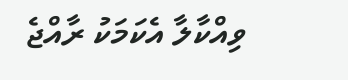ވިއްކާލާ އެކަމަކު ރާއްޖެ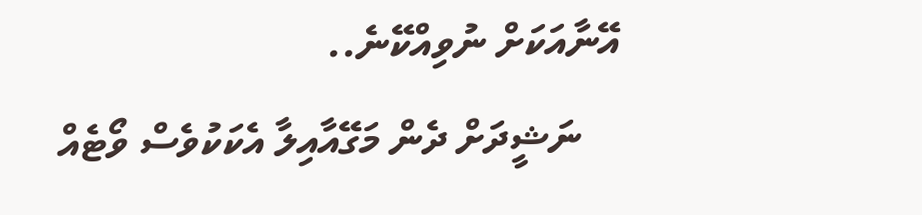އޭނާއަކަށް ނުވިއްކޭނެ..
    ނަޝީދަށް ދެން މަގޭއާއިލާ އެކަކުވެސް ވޯޓެއް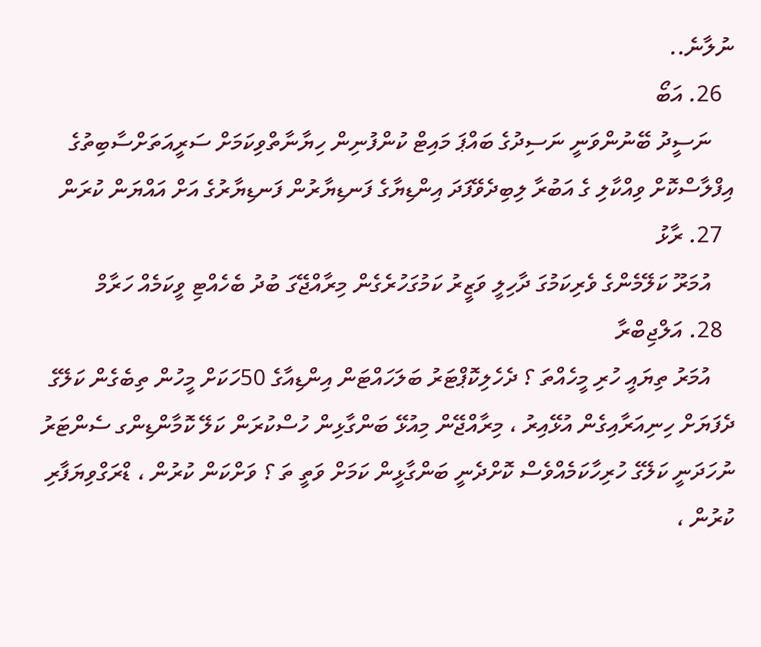ނުލާނެ..
  26. އަބޯ
    ނަސީދު ބޭނުންވަނީ ނަސިދުގެ ބައްޕަ މައިޓް ކުންފުނިން ހިޔާނާތްވިކަމަށް ސަރީއަތަށްސާބިތުގެ އިފްލާސްކޮށް ވިއްކާލި ގެ އަބުރާ ލިބިދެވޭފަދަ އިންޑިޔާގެ ފަނޑިޔާރުން ފަނޑިޔާރުގެ އަށް އައްޔަން ކުރަން
  27. ރާޅު
    އުމަރޫ ކަލޭމެންގެ ވެރިކަމުގަ ދާހިލީ ވަޒީރު ކަމުގަހުރެގެން މިރާއްޖޭގަ ބުދު ބެހެއްޓި ވީކަމެއް ހަރާމް
  28. އަލްޖިބްރާ
    އުމަރު ތިޔައީ ހުރި މީހެއްތަ ؟ ދެހެލިކޮޕްޓަރު ބަލަހައްޓަން އިންޑިއާގެ 50ހަކަށް މީހުން ތިބެގެން ކަލޭގެ ދެފަޔަށް ހިނިއަރާއިގެން އުޅޭއިރު ، މިރާއްޖޭން މިއުޅޭ ބަންގާޅިން ހުސްކުރަން ކަލޭ ކޮމާންޑިންގ ސެންޓަރު ނުހަދަނީ ކަލޭގެ ހުރިހާކަމެއްވެސް ކޮށްދެނީ ބަންގާޅީން ކަމަށް ވަތީ ތަ ؟ ވަށްކަން ކުރުން ، ޑްރަގްވިޔަފާރި ކުރުން ،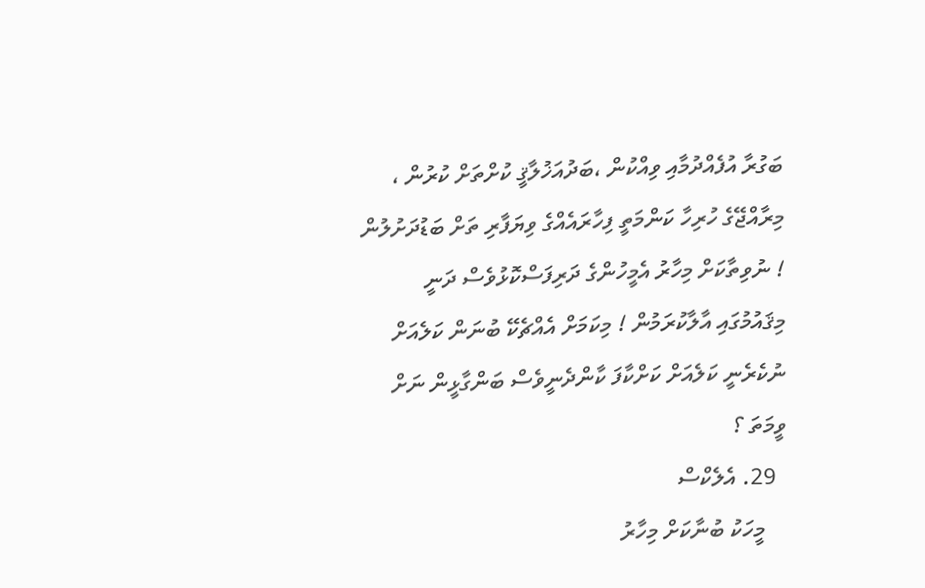ބަގުރާ އުފެއްދުމާއި ވިއްކުން ،ބަދުއަޚުލާޤީ ކުށްތަށް ކުރުން ، މިރާއްޖޭގެ ހުރިހާ ކަންމަތީ ފިހާރައެއްގެ ވިޔަފާރި ތަށް ބަޑުދަށުލުން ! ނުވިތާކަށް މިހާރު އެމީހުންގެ ދަރިފަސްކޮޅުވެސް ދަނީ މިޤައުމުގައި އާލާކުރަމުން ! މިކަމަށް އެއްޗެކޭ ބުނަން ކަލެއަށް ނުކެރެނީ ކަލެއަށް ކަށްކާފަ ކާންދެނީވެސް ބަންގާޅީން ނަށް ވީމަތަ ؟
  29. އެލެކްސް
    މީހަކު ބުނާކަށް މިހާރު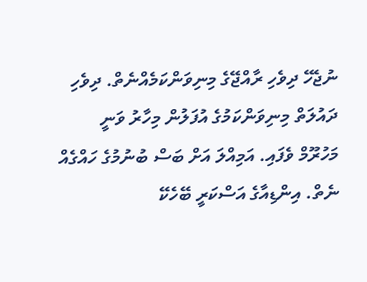ނުޖެހޭ ދިވެހި ރާއްޖޭގެ މިނިވަންކަމެއްނެތް. ދިވެހި ދައުލަތް މިނިވަންކަމުގެ އުފަލުން މިހާރު ވަނީ މަހުރޫމް ވެފައި. އަމިއްލަ އަށް ބަސް ބުނުމުގެ ހައްގެއް ނެތް. އިންޑިއާގެ އަސްކަރީ ބޭހެކޭ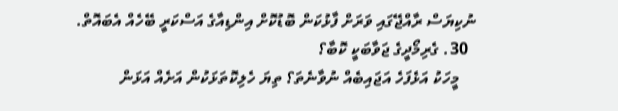ނުކިޔަސް ރާއްޖޭގައި ވަރަށް ފާޅުކަން ބޮޑުކޮށް އިންޑިއާގެ އަސްކަރީ ބޭހެއް އެބައޮތް.
  30. ގެރިމޯދީގެ ޖަވާބަކީ ކޮބާ؟
    މީހަކު އަޅެފަހެ އަޖައިބެއް ނުވާނެތަ؟ ތިޔަ ހެލިކޮތަޅަކުން އަށެއް އަޅަން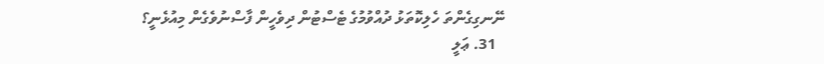ނޭނގިގެންތަ ހެލިކޮތަޅު ދުއްވުމުގެ ޓެސްޓުން ދިވެހީން ފާސްނުވެގެން މިއުޅެނީ؟
  31. ޢަލީ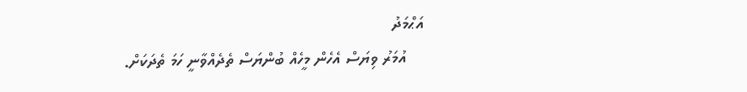އަޙްމަދު
    އުމަރު ވިޔަސް އެހެން މީހެއް ބުންޔަސް ތެދެއްވާނީ ހަމަ ތެދަކަށް.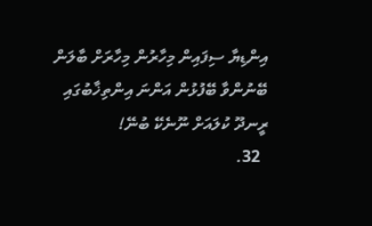އިންޑިޔާ ސިފައިން މިހާރުން މިހާރަށް ބާލަން ބޭނުންވާ ބޭފުޅުން އަންނަ އިންތިޚާބުގައި ރީނދޫ ކުލައަށް ނޫނެކޭ ބުނޭ!
  32.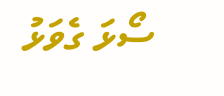ސޯޅަ ގެވަޅު